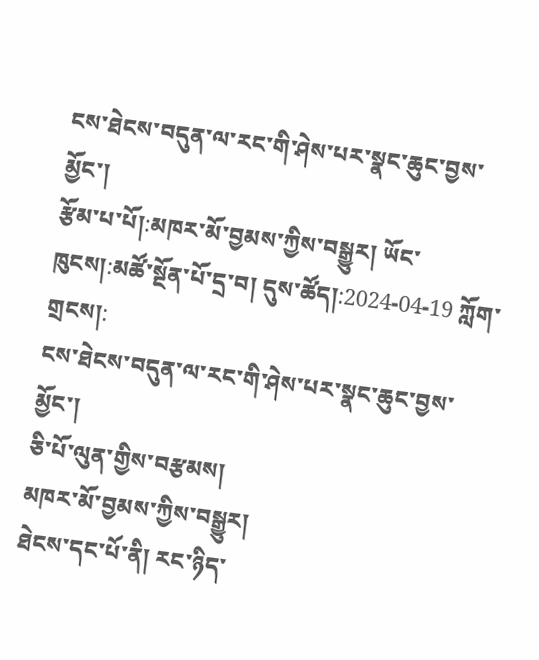ངས་ཐེངས་བདུན་ལ་རང་གི་ཤེས་པར་སྣང་ཆུང་བྱས་མྱོང་།
རྩོམ་པ་པོ།:མཁར་མོ་བྱམས་ཀྱིས་བསྒྱུར། ཡོང་ཁུངས།:མཚོ་སྔོན་པོ་དྲ་བ། དུས་ཚོད།:2024-04-19 ཀློག་གྲངས།:
ངས་ཐེངས་བདུན་ལ་རང་གི་ཤེས་པར་སྣང་ཆུང་བྱས་མྱོང་།
ཅི་པོ་ལུན་གྱིས་བརྩམས།
མཁར་མོ་བྱམས་ཀྱིས་བསྒྱུར།
ཐེངས་དང་པོ་ནི། རང་ཉིད་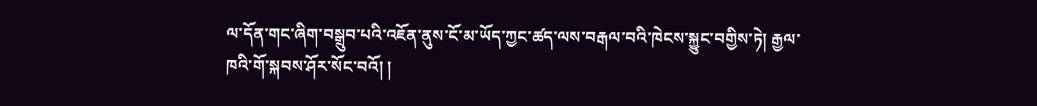ལ་དོན་གང་ཞིག་བསྒྲུབ་པའི་འཇོན་ནུས་ངོ་མ་ཡོད་ཀྱང་ཚད་ལས་བརྒལ་བའི་ཁེངས་སྐྱུང་བགྱིས་ཏེ། རྒྱལ་ཁའི་གོ་སྐབས་ཤོར་སོང་བའོ། །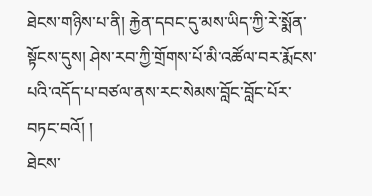ཐེངས་གཉིས་པ་ནི། རྐྱེན་དབང་དུ་མས་ཡིད་ཀྱི་རེ་སྨོན་སྟོངས་དུས། ཤེས་རབ་ཀྱི་གྲོགས་པོ་མི་འཚོལ་བར་རྨོངས་པའི་འདོད་པ་བཙལ་ནས་རང་སེམས་བློང་བློང་པོར་བཏང་བའོ། །
ཐེངས་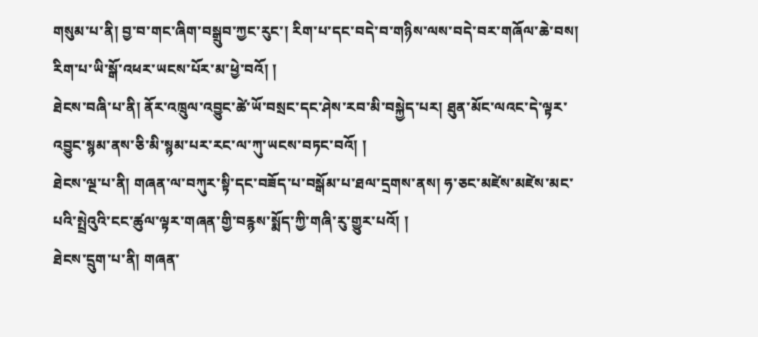གསུམ་པ་ནི། བྱ་བ་གང་ཞིག་བསྒྲུབ་ཀྱང་རུང་། རིག་པ་དང་བདེ་བ་གཉིས་ལས་བདེ་བར་གཞོལ་ཆེ་བས། རིག་པ་ཡི་སྒོ་འཕར་ཡངས་པོར་མ་ཕྱེ་བའོ། །
ཐེངས་བཞི་པ་ནི། ནོར་འཁྲུལ་འབྱུང་ཚེ་ཡོ་བསྲང་དང་ཤེས་རབ་མི་བསྐྱེད་པར། ཐུན་མོང་ལའང་དེ་ལྟར་འབྱུང་སྙམ་ནས་ཅི་མི་སྙམ་པར་རང་ལ་ཀུ་ཡངས་བཏང་བའོ། །
ཐེངས་ལྔ་པ་ནི། གཞན་ལ་བཀུར་སྟི་དང་བཟོད་པ་བསྒོམ་པ་ཐལ་དྲགས་ནས། ཧ་ཅང་མཛེས་མཛེས་མང་པའི་སྤྲེའུའི་ངང་ཚུལ་ལྟར་གཞན་གྱི་བརྙས་སྨོད་ཀྱི་གཞི་རུ་གྱུར་པའོ། །
ཐེངས་དྲུག་པ་ནི། གཞན་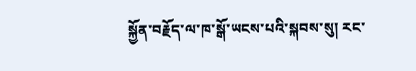སྐྱོན་བརྗོད་ལ་ཁ་སྒོ་ཡངས་པའི་སྐབས་སུ། རང་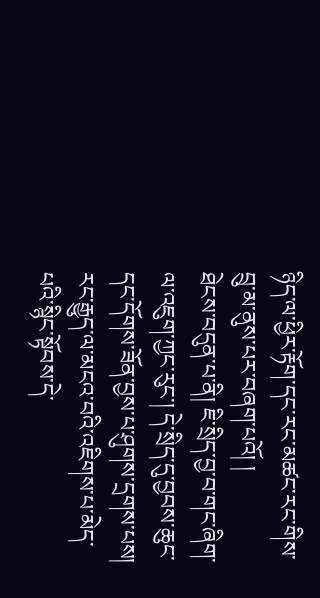ཉིད་ལ་ཕྱིར་རྟོག་དང་རང་མཚང་རང་གིས་བྲུ་མ་ནུས་པར་བཞག་པའོ། །
ཐེངས་བདུན་པ་ནི། ཇི་སྲིད་བྱ་བ་གང་ཞིག་ལ་འཇུག་ཀྱང་རུང་། དེ་སྲིད་དུ་བྱབས་ཆུང་དང་དོགས་ཟོན་བྱས་པ་ཤུགས་དྲགས་པས། རང་རྒྱུད་ལ་མངའ་བའི་འཇིགས་པ་མེད་པའི་སྙིང་སྟོབས་དེ་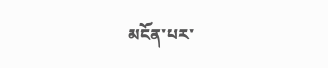མངོན་པར་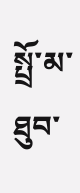སྤྲོ་མ་ཐུབ་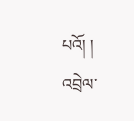པའོ། །
འབྲེལ་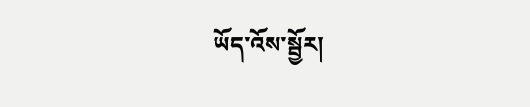ཡོད་འོས་སྦྱོར།